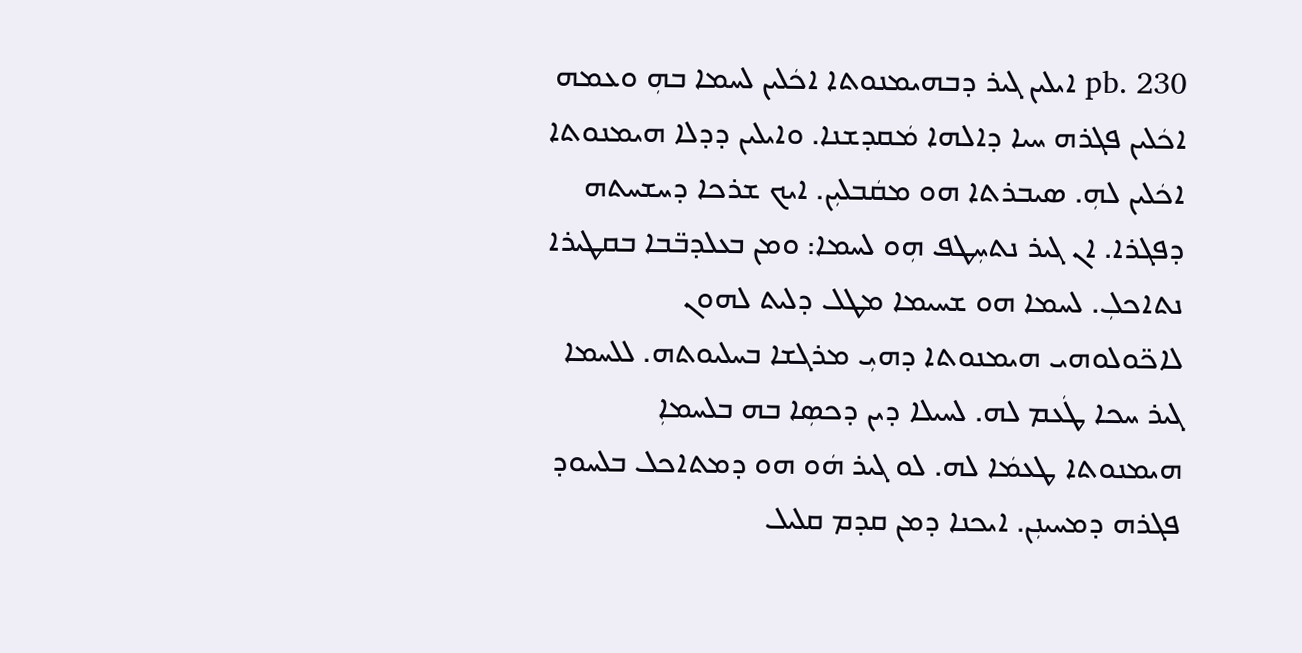pb. 230 ܐܝܠܝܢ ܓܝܪ ܕܒܗܝܡܢܘܬܐ ܐܟܿܠܝܢ ܠܚܡܐ ܒܗܼ ܘܥܡܗ ܐܟܿܠܝܢ ܦܓܪܗ ܚܝܐ ܕܐܠܗܐ ܡܿܩܕܫܢܐ. ܘܐܝܠܝܢ ܕܕܠܐ ܗܝܡܢܘܬܐ ܐܟܿܠܝܢ ܠܗܼ. ܣܝܒܪܬܐ ܗܘ ܡܩܿܒܠܝܼܢ. ܐܝܟ ܫܪܟܐ ܕܚܫܚܬܗ ܕܦܓܪܐ. ܐܢ ܓܝܪ ܢܬܚܼܛܦ ܗܼܘ ܠܚܡܐ: ܘܡܢ ܒܥܠܕܒ̈ܒܐ ܒܩܛܝܪܐ ܢܬܐܟܠܼ. ܠܚܡܐ ܗܘ ܫܚܝܡܐ ܡܛܠ ܕܠܝܬ ܠܗܘܢ ܠܐܟ̈ܘܠܘܗܝ ܗܝܡܢܘܬܐ ܕܗܝܼ ܡܪܓܫܐ ܒܚܠܝܘܬܗ. ܠܠܚܡܐ ܓܝܪ ܚܟܐ ܛܿܥܡ ܠܗ. ܠܚܝܠܐ ܕܝܢ ܕܟܣܼܐ ܒܗ ܒܠܚܡܐܼ ܗܝܡܢܘܬܐ ܛܥܡܿܐ ܠܗ. ܠܘ ܓܝܪ ܗܿܘ ܗܘ ܕܡܬܐܟܠ ܒܠܚܘܕ ܦܓܪܗ ܕܡܚܝܢܼܢ. ܐܝܟܢܐ ܕܡܢ ܩܕܡ ܩܠܝܠ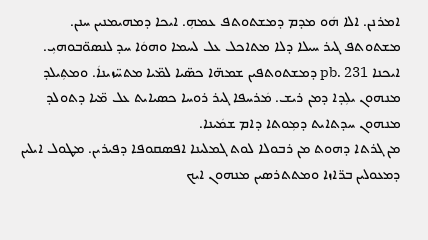ܐܡܪܢܢ. ܐܠܐ ܗܿܘ ܡܕܡ ܕܡܫܬܘܬܦ ܥܡܗܼ. ܐܝܟܐ ܕܡܗܝܡܢܝܢ ܚܢܢ. ܡܫܬܘܬܦ ܓܝܪ ܚܝܠܐ ܕܠܐ ܡܬܐܟܠ ܥܠ ܠܚܡܐ ܘܗܘܿܐ ܚܕ ܠܢܣܘ̈ܒܘܗܝܼ. ܐܝܟܢܐ pb. 231 ܕܡܫܬܘܬܦܝܢ ܫܡܗ̈ܐ ܟܣ̈ܝܐ ܠܡ̈ܝܐ ܡܬܚ̈ܙܝܢܐܿ. ܘܡܬܼܝܠܕ ܡܢܗܘܢ ܝܠܼܕܐ ܕܡܢ ܪܝܫ. ܡܿܪܚܦܐ ܓܝܪ ܪܘܚܐ ܟܣܝܐܝܬ ܥܠ ܡ̈ܝܐ ܕܬܘܠܕ ܡܢܗܘܢ ܚܕܬܐܝܬ ܕܡܼܘܬܐ ܕܐܡ ܫܡܿܝܢܐ.
ܡܢ ܓܪܬܐ ܕܗܘܬ ܡܢ ܪܒܘܠܐ ܠܘܬ ܓܡܠܝܢܐ ܐܦܣܩܘܦܐ ܕܦܝܪܝܢ. ܡܛܘܠ ܐܝܠܝܢ ܕܡܥܘܠܝܢ ܒܪ̈ܐܙܐ ܘܡܬܬܪܣܝܢ ܡܢܗܘܢ ܐܝܟ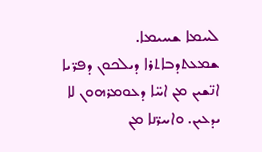ܠܚܡܐ ܫܚܝܡܐ.
ܫܡܥܬܕܒܐܬܪܐ ܕܝܠܟܘܢ ܕܦܪ̈ܝܐ ܐܢ̈ܫܝܢ ܡܢ ܐܚ̈ܐ ܕܥܘܡܪܗܘܢ ܠܐ ܝܕܥܝܢ. ܘܐܚܪ̈ܢܐ ܡܢ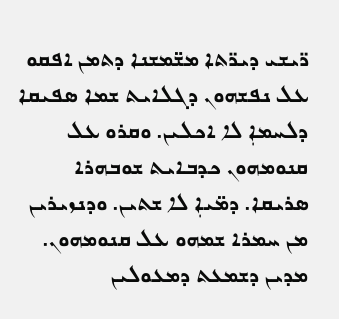ܪ̈ܝܫܝ ܕܝܪ̈ܬܐ ܡܫ̈ܡܫܢܐ ܕܬܡܢ ܐܦܩܘ ܥܠ ܢܦܫܗܘܢ ܕܓܠܐܝܬ ܫܡܐ ܣܦܝܩܐ ܕܠܚܡܐܼ ܠܐ ܐܟܠܝܢ. ܘܩܪܘ ܥܠ ܩܢܘܡܗܘܢ ܟܕܒܐܝܬ ܫܘܒܗܪܐ ܣܪܝܩܐ. ܕܡ̈ܝܐܼ ܠܐ ܫܬܝܢ. ܘܕܢܙܝܪܝܢ ܡܢ ܚܡܪܐ ܫܡܗܘ ܥܠ ܩܢܘܡܗܘܢ. ܡܕܝܢ ܕܫܡܥܬ ܕܡܥܘܠܝܢ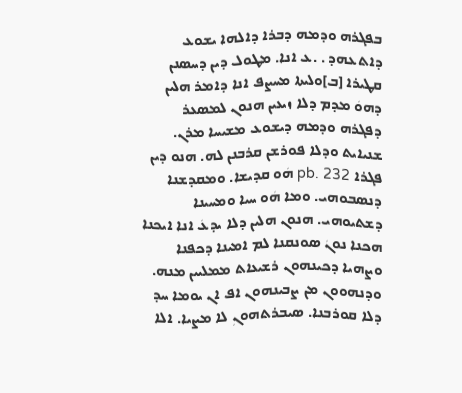ܒܦܓܪܗ ܘܕܡܗ ܕܒܪܐ ܕܐܠܗܐ ܝܫܘܥ ܕܐܬܥܗܕ . .ܥ ܐܢܐ. ܡܛܘܠ ܕܝܢ ܕܚܣܢܢ ܩܛܝܪܐ [ܒ]ܘܠܝܬܐ ܡܚܨܦ ܐܢܐ ܕܐܡܪ ܗܠܝܢ ܕܗܘܿ ܡܕܡ ܕܠܐ ܙܝܥܝܢ ܗܢܘܢ ܠܡܣܥܪ ܕܦܓܪܗ ܘܕܡܗ ܕܝܫܘܥ ܡܫܝܚܐ ܡܪܢ. ܫܢܝܐܝܬ ܘܕܠܐ ܦܘܪܫܢ ܩܪܒܢܢ ܠܗ. ܗܢܘ ܕܝܢ ܦܓܪܐ pb. 232 ܗܿܘ ܩܕܝܫܐ. ܘܡܩܕܫܢܐ ܕܢܣܒܘܗܝ. ܘܡܐ ܗܿܘ ܚܝܐ ܘܡܚܝܢܐ ܕܫܬܝܘܗܝ. ܗܢܘܢ ܗܠܝܢ ܕܠܐ ܝܕܥܿ ܐܢܐ ܐܝܟܢܐ ܗܟܢܐ ܢܘܢܿ ܣܘܢܩܢܐ ܠܡ ܐܡܝܢܐ ܕܟܦܢܐ ܘܨܗܝܐ ܕܟܝܢܗܘܢ ܪܫܝܥܐܬ ܡܡܠܝܝܢ ܡܢܗ. ܘܕܢܗܘܘܢ ܡܢ ܨܒܝܢܗܘܢ ܐܦ ܐܢ ܝܘܡܐ ܚܕ ܕܠܐ ܩܘܪܒܢܐ. ܣܝܒܪܬܗܘܢܼ ܠܐ ܡܨܝܐ. ܐܠܐ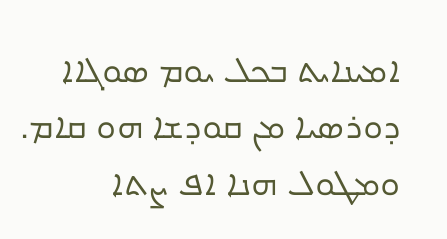ܐܡܝܢܐܝܬ ܒܟܠ ܝܘܡ ܣܘܓܐܐ ܕܘܪܣܝܐ ܡܢ ܩܘܕܫܐ ܗܘ ܩܐܡ. ܘܡܛܘܠ ܗܢܐ ܐܦ ܨܬܐ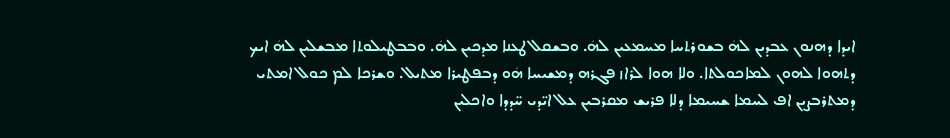ܐܝܕܐ ܕܗܢܘܢ ܥܒܕܝܢ ܠܗܿ ܒܫܘܪܬܚܐ ܡܚܡܥܝܢ ܠܗܿ. ܘܒܫܩܠ ܛܥܢܐ ܡܕܟܝܢ ܠܗܿ. ܘܒܒܛܝܠܘܬܐ ܡܒܫܠܝܢ ܠܗܿ ܐܝܟ ܕܬܗܘܐ ܠܗܘܢ ܠܡܐܟܘܠܬܐ. ܘܠܐ ܗܘܐ ܠܪܐܙ ܦܓܪܗ ܕܡܫܝܚܐ ܗܿܘ ܕܒܦܛܝܪܐ ܡܬܝܠ. ܘܫܪܟܐ ܠܡ ܟܘܠ ܐܡܬܝ ܕܡܬܪܒܨܝܢ ܐܦ ܠܚܡܐ ܫܚܝܡܐ ܕܠܐ ܦܪܝܫ ܡܩܪܒܝܢ ܥܠ ܐܝ̈ܕܝ ܚ̈ܕܕܐ ܘܐܟܠܝܢ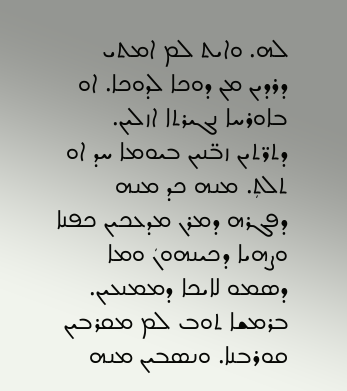ܠܗ. ܘܐܝܬ ܠܡ ܐܡܬܝ ܕܪܕܝܢ ܡܢ ܕܘܟܐ ܠܕܘܟܐ. ܐܘ ܒܐܘܪܚܐ ܢܓܝܪܬܐ ܐܙܠܝܢ. ܕܬܪ̈ܬܝܢ ܙܒ̈ܢܝܢ ܒܝܘܡܐ ܚܕ ܐܘ ܬܠܬܼ. ܡܢܗ ܟܕ ܡܢܗ ܕܦܓܪܗ ܕܡܪܢ ܡܕܥܟܝܢ ܟܦܢܐ ܘܨܗܝܐ ܕܟܝܢܗܘܢܿ ܘܡܐ ܕܣܡܘ ܠܐܝܟܐ ܕܡܡܢܥܝܢ. ܒܪܡܫܐ ܬܘܒ ܠܡ ܡܩܪܒܝܢ ܩܘܪܒܢܐ. ܘܢܣܒܝܢ ܡܢܗ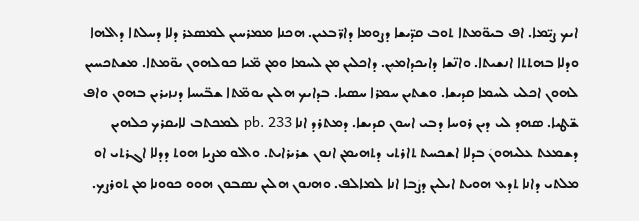ܐܝܟ ܨܝ̈ܡܐ. ܐܦ ܒܝܘ̈ܡܬܐ ܬܘܒ ܩܕ̈ܝܫܐ ܕܨܘܡܐ ܕܐܪ̈ܒܥܝܢ. ܗܟܢܐ ܡܡܪܚܝܢ ܠܡܣܥܪ ܕܠܐ ܕܚܠܬܐ ܕܐܠܗܐ ܘܕܠܐ ܒܗܬܬܐ ܐܢܫܝܬܐ. ܘܐܢ̈ܫܐ ܕܐܝܟܕܐܡܝܼܢ. ܕܐܟܠܝܢ ܡܢ ܠܚܡܐ ܘܡܢ ܡ̈ܝܐ ܟܘܠܗܘܢ ܝܘ̈ܡܬܐ. ܡܫܬܟܚܝܢ ܠܗܘܢ ܐܟܠܝ ܠܚܡܐ ܩܕܝܫܐ. ܘܫܬܝܢ ܚܡܪܐ ܚܣܝܐ. ܒܕܐܝܟ ܗܠܝܢ ܝܘܡ̈ܬܐ ܫܒ̈ܝܚܐ ܕܢܙܝܪܝܢ ܒܗܘܢ ܘܐܦ ܫ̈ܛܝܐ. ܣܗܕ ܠܝ ܕܝܢ ܪܘܚܐ ܕܒܝ ܐܚܘܢ ܩܕܝܫܐ. ܕܡܬܪܕ ܐܢܐ pb. 233 ܠܡܟܬܒ ܠܐܝܩܪܟ ܟܠܗܝܢ ܕܫܡܥܬ ܥܠܝܗܘܢܿ ܒܕܠܐ ܐܫܟܚܬ ܬܐܪܬܝ ܕܬܗܝܡܢ ܐܢܘܢ ܫܪܝܪܐܝܬ. ܘܐܠܘ ܡܨܝܐ ܗܘܬ ܕܕܠܐ ܐܓܪܬܝ ܐܘ ܡܠܬܝ ܕܐܢܐ ܬܕܥ ܗܘܝܬ ܐܝܠܝܢ ܕܨܿܒܐ ܐܢܐ ܠܡܐܠܦ. ܘܗܢܘܢ ܗܠܝܢ ܢܣܒܘܢ ܗܘܘ ܟܘܘܢܐ ܡܢ ܬܘܪܨܟ.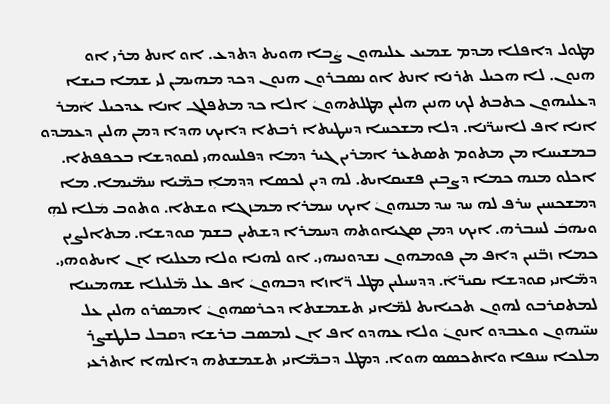ܡܛܘܠ ܕܐܦܠܐ ܡܕܡ ܫܡܝܥ ܥܠܝܗܘܢ ܨܿܒܐ ܗܘܝܬ ܕܬܕܥ. ܐܘ ܐܢܬ ܡܪܝ ܐܘ ܗܢܘܢ. ܠܐ ܗܟܝܠ ܬܪܢܐ ܐܢܬ ܐܘ ܢܣܒܪܘܢ ܗܢܘܢ ܕܟܕ ܡܗܝܡܢ ܠܝ ܫܡܐ ܒܝܫܐ ܕܥܠܝܗܘܢ ܟܬܒܬ ܠܟ ܗܢܝܢ ܗܠܝܢ ܡܛܠܬܗܘܢܿ ܐܠܐ ܟܕ ܡܬܦܠܓ ܐܢܐ ܥܕܟܝܠ ܐܿܡܪ ܐܢܐ ܐܦ ܠܐܚܪ̈ܢܐ. ܕܠܐ ܡܫܟܚܐ ܕܚܛܝܬܐ ܪܒܬܐ ܕܐܝܟ ܗܕܐ ܕܡܢ ܗܠܝܢ ܕܥܡܕܘ ܒܡܫܝܚܐ ܡܢ ܡܬܘܡ ܬܣܬܥܪ ܐܡܪܝܢ ܓܝܪ ܕܡܐ ܕܦܠܚܘܗܝ ܠܩܘܕܫܐ ܒܟܦܦܬܐ. ܐܟܠܘ ܡܢܗ ܟܡܐ ܕܨܒܝܢ ܦܫܝܩܐܝܬ. ܠܗ ܕܝܢ ܠܟܣܐ ܕܕܡܐܼ ܒܡ̈ܝܐ ܚܡ̈ܝܡܐ. ܡܐ ܕܡܫܟܚܝܢ ܚܪܦ ܠܗ ܚܕ ܚܕ ܡܢܗܘܢܿ ܐܝܟ ܚܡܪܐ ܡܡܙܓܐ ܘܫܬܐ. ܘܬܘܒ ܡܿܠܐ ܠܗܼ ܘܝܗܒܿ ܠܚܒܪܗ. ܐܝܟ ܕܡܢ ܣܓܝܐܘܬܗ ܕܚܡܪܐ ܕܫܬܝܢ ܒܫܡ ܩܘܕܫܐ. ܡܬܐܠܨܝܢ ܟܡܐ ܙܒ̈ܢܝܢ ܕܐܦ ܡܢ ܦܘܡܗܘܢ ܢܫܕܘܢܝܗܝ. ܐܘ ܠܗܢܐ ܘܠܐ ܡܥܠܝܐ ܐܢ ܐܝܬܘܗܝ. ܕܡ̈ܐܢܝ ܩܘܕܫܐ ܝܩܝܪ̈ܐܿ. ܕܕܚܝܠܝܢ ܡܛܠ ܪ̈ܐܙܐ ܕܒܗܘܢܿ ܐܦ ܥܠ ܡ̈ܠܝܠܐ ܫܗܡܝܢܐ ܠܡܬܩܪܒܘ ܠܗܘܢ ܬܟܝܐܝܬ ܠܡ̈ܐܢܝ ܬܫܡܫܬܐ ܕܟܪܣܗܘܢܿ ܐܡܣܪܘ ܗܠܝܢ ܥܠ ܚܝ̈ܝܗܘܢ ܘܥܒܕܘ ܐܢܘܢܿ ܘܠܐ ܥܗܕܘ ܐܦ ܐܢ ܠܡܣܒ ܒܪܫܐ ܕܩܒܠ ܒܠܛܫܨܪ ܡܠܟܐ ܚܢܦܐ ܘܐܬܟܣܣ ܗܘܐ. ܕܡܛܠ ܕܒܡ̈ܐܢܝ ܬܫܡܫܬܗ ܕܐܠܗܐ ܐܬܪܥܝ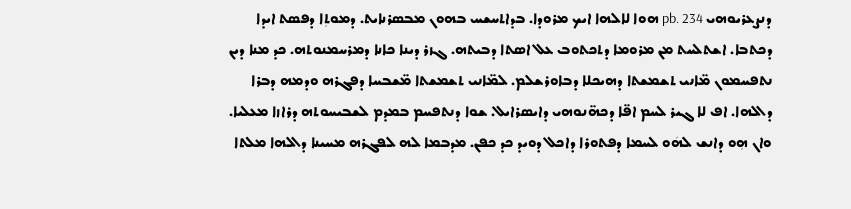ܕܢܨܥܪܝܘܗܝ pb. 234 ܗܘܐ ܠܐܠܗܐ ܐܝܟ ܡܪܘܕܐ. ܒܕܐܬܚܫܚ ܒܗܘܢ ܡܒܣܪܢܐܝܬ. ܕܡܘܬܼܐ ܕܦܣܬ ܐܝܕܐ ܕܟܬܒܐ. ܐܫܬܠܚܬ ܡܢ ܡܪܘܡܐ ܕܬܟܬܘܒ ܥܠ ܐܣܬܐ ܕܒܝܬܗ. ܓܙܪ ܕܝܢܐ ܟܐܢܐ ܕܡܪܚܡܢܘܬܗ. ܟܕ ܡܢܐ ܕܝܢ ܢܬܦܚܡܘܢ ܡ̈ܐܢܝ ܬܫܡܫܬܐ ܕܗܝܟܠܐ ܕܒܐܘܪܫܠܡ. ܠܡ̈ܐܢܝ ܬܫܡܫܬܐ ܡ̈ܫܒܚܐ ܕܦܓܪܗ ܘܕܡܗ ܕܒܪܐ ܕܐܠܗܐ. ܐܦ ܠܐ ܓܝܪ ܠܚܡ ܐܦ̈ܐ ܕܟܗ̈ܢܘܗܝ ܕܐܝܣܪܐܝܠ. ܫܘܐ ܕܢܬܦܚܡ ܒܡܕܡ ܠܫܒܝܚܘܬܗ ܕܪܐܙܐ ܡܥܠܝܐ. ܘܐܢ ܗܼܘ ܕܐܢܫ ܠܗܿܘ ܠܚܡܐ ܕܦܬܘܪܐ ܕܐܟܠ ܕܘܝܕ ܟܕ ܟܦܢ. ܡܕܒܡܐ ܠܗ ܠܦܓܪܗ ܡܚܝܢܐ ܕܐܠܗܐ ܡܠܬܐ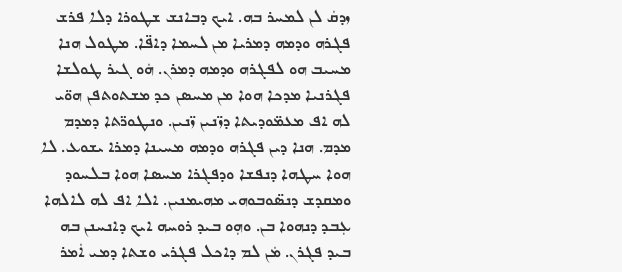ܙܕܩܿ ܠܢ ܠܡܚܪ ܒܗ. ܐܝܟ ܕܒܐܢܫ ܫܛܘܪܐ ܕܠܐ ܦܪܫ ܦܓܪܗ ܘܕܡܗ ܕܡܪܝܐ ܡܢ ܠܚܡܐ ܕܐܦ̈ܐ. ܡܛܘܠ ܗܢܐ ܡܚܝܒ ܗܘ ܠܦܓܪܗ ܘܕܡܗ ܕܡܪܢ. ܗܿܘ ܓܝܪ ܛܘܠܫܐ ܦܓܪܢܝܐ ܡܕܟܐ ܗܘܐ ܡܢ ܡܚܣܢ ܟܕ ܡܫܬܘܬܦܢ ܗܘ̈ܝ ܠܗ ܐܦ ܡܥܡ̈ܘܕܝܬܐ ܕܙ̈ܢܝܢ ܙ̈ܢܝܢ. ܘܢܛܘܪ̈ܬܐ ܕܡܕܡ ܡܕܡ. ܗܢܐ ܕܝܢ ܦܓܪܗ ܘܕܡܗ ܡܚܝܢܐ ܕܡܪܐ ܝܫܘܥ. ܠܐ ܗܘܐ ܚܛܗܐ ܕܢܦܫܐ ܘܕܦܓܪܐ ܡܚܣܐ ܗܘܐ ܒܠܚܘܕ ܘܡܩܕܫ ܕܢܣ̈ܘܒܘܗܝ ܡܗܝܡܢܝܢ. ܐܠܐ ܐܦ ܠܗ ܠܐܠܗܐ ܥܼܒܕ ܕܢܗܘܐ ܒܢ. ܘܗܼܘ ܒܝܕ ܪܘܚܗ ܐܝܟ ܕܐܢܚܢܢ ܒܗ ܒܝܕ ܦܓܪܢ. ܡܿܢ ܠܡ ܕܐܟܠ ܦܓܪܝ ܘܫܬܐ ܕܡܝ ܐܿܡܪ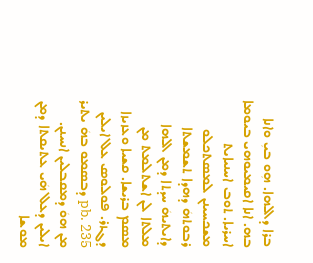ܒܪܐ ܕܐܠܗܐ. ܗܼܘ ܒܝܼ ܘܐܢܐ ܒܗ. ܐܢܐ ܐܩܝܡܝܘܗܝ ܒܝܘܡܐ ܐܚܪܝܐ. ܬܘܒ ܐܚܢܝܐܝܬ ܡܫܟܚܝܢܢ ܠܡܣܬܟܠܘ ܪܒܘܬܗܿ ܕܗܕܐ ܬܫܡܫܬܐ ܕܐܝܬܝܗܿ ܚܕܬܐ ܕܡܢ ܐܠܗܐ ܡܠܬܐ ܠܢ ܐܫܬܠܡܬ ܡܢ ܡܣܡ ܒܪܝܫܐ. ܩܫܝܐ ܘܥܙܝܙܐ ܕܓܙܪ. ܦܘܠܘܣ ܥܠ ܐܝܠܝܢ pb. 235 ܕܒܣܡܘ ܒܗܿ ܝܬܝܪ ܡܢ ܗܘܿ ܕܡܩܒܠܝܢ ܐܢܚܢܢ. ܐܝܠܝܢ ܕܥܠ ܗܿܝ ܥܬܝܩܬܐ ܕܡܢ ܡܘܫܐ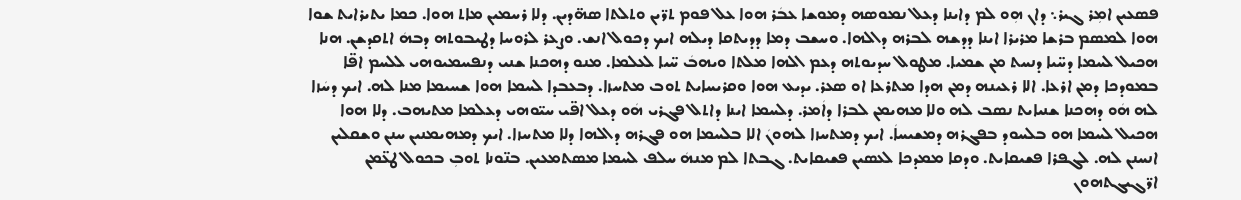ܦܣܥܝܢ ܐܡܼܪ ܓܝܪ܆ ܕܐܢ ܗܼܘ ܠܡ ܕܐܝܢܐ ܕܥܠ ܢܡܘܣܗ ܕܡܘܫܐ ܥܒܿܪ ܗܘܐ ܥܠ ܦܘܡ ܬܪ̈ܝܢ ܘܬܠܬܐ ܣܗ̈ܕܝܢ. ܕܠܐ ܪܚܡܝܢ ܡܐܬ ܗܘܐ. ܟܡܐ ܝܬܝܪܐܝܬ ܫܘܐ ܗܘܐ ܠܡܣܡ ܒܪܫܐ ܡܪܝܪܐ ܐܝܢܐ ܕܕܫܗ ܠܒܪܗ ܕܐܠܗܐ. ܘܚܫܒ ܕܡܐ ܕܕܝܬܩܐ ܕܝܠܗ ܐܝܟ ܕܟܘܠ ܐܢܫ. ܘܨܥܪ ܠܪܘܚܐ ܕܛܝܒܘܬܗ ܕܒܗܿ ܐܬܩܕܫܢ. ܗܢܐ ܗܟܝܠ ܠܚܡܐ ܕܚ̈ܝܐ ܕܢܚܬ ܡܢ ܫܡܝܐ. ܡܛܘܠ ܚܕܝܘܬܗ ܕܥܡ ܐܠܗܐ ܡܠܬܐ ܘܝܗܒܿ ܚ̈ܝܐ ܠܥܠܡܐ. ܡܢܘ ܕܗܟܢܐ ܫܢܝ ܕܢܦܚܡܝܘܗܝ ܠܠܚܡ ܐܦ̈ܐ ܒܡܘܕܟܐ ܕܡܢ ܐܪܥܐ. ܐܠܐ ܪܥܝܢܗ ܕܡܢ ܗܕܐ ܡܬܪܥܐ ܐܘ ܣܥܪ. ܝܕܝܥ ܗܘܐ ܘܩܪܝܚܐܝܬ ܬܘܒ ܡܬܚܙܐ. ܕܒܥܒܕܐ ܠܚܡܐ ܗܘܐ ܫܚܝܡܐ ܡܢܐ ܠܗ. ܐܝܟ ܕܚܿܙܐ ܠܗ ܗܿܘ ܕܗܟܢܐ ܫܢܝܐܝܬ ܢܣܒ ܠܗ ܘܠܐ ܡܗܝܡܢ ܠܒܪܐ ܕܐܿܡܪ. ܕܠܚܡܐ ܐܝܢܐ ܕܐܬܠ ܦܓܪܝ ܗܿܘ ܕܥܠ ܐܦ̈ܝ ܚܝ̈ܘܗܝ ܕܥܠܡܐ ܡܬܝܗܒ. ܕܠܐ ܗܘܐ ܗܟܝܠ ܠܚܡܐ ܗܘ ܒܠܚܘܕ ܒܦܓܪܗ ܕܡܫܝܚܐܿ. ܐܝܟ ܕܡܬܚܙܐ ܠܗܘܢܿ ܐܠܐ ܒܠܚܡܐ ܗܘ ܦܓܪܗ ܕܐܠܗܐ ܕܠܐ ܡܬܚܙܐ. ܐܝܟ ܕܡܗܝܡܢܝܢ ܚܢܢ ܘܫܩܠܝܢ ܐܢܚܢܢ ܠܗ. ܠܓܦܪܐ ܦܫܝܩܐܝܬ. ܘܕܩܐ ܡܡܕܟܐ ܠܥܣܝܢ ܦܫܝܩܐܝܬ. ܓܒܬܐ ܠܡ ܡܢܗܿ ܚܠܦ ܠܚܡܐ ܡܣܬܡܥܝܢ. ܒܢ̈ܘܢܐ ܬܘܒܼ ܒܟܘܠ ܛܥ̈ܡܢ ܐܪ̈ܓܝܓܬܗܘܢ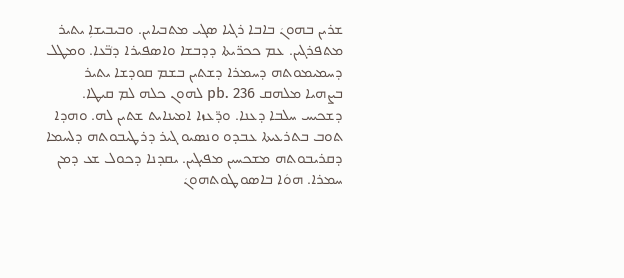ܫܪܝܢ ܒܗܘܢܿ ܒܐܒܐ ܪܓܝܐ ܣܓܝ ܡܬܒܝܐܝܢ. ܘܒܝܒܝܫܐܼ ܝܬܝܪ ܡܬܦܪܓܝܢ. ܥܡ ܟܟܪ̈ܝܬܐ ܕܕܒܫܐ ܘܐܣܦܝܪܐ ܕܒ݁̈ܥܐ. ܘܡܛܠ ܕܚܡܝܡܘܬܗ ܕܚܡܪܐ ܕܫܬܝܢ ܒܫܡ ܩܘܕܫܐ ܝܬܝܪ ܒܨܗܝܐ ܡܠܗܩ pb. 236 ܠܗܘܢ ܟܠܗ ܠܡ ܩܝܛܐ. ܕܫܟܝܚ ܚܠܒܐ ܕܥܢܐ. ܘܕ̈ܥܙܐ ܐܡܝܢܐܝܬ ܫܬܝܢ ܠܗ. ܘܗܕܐ ܬܘܒ ܒܬܪܥܝܬܐ ܥܒܕܘ ܘܢܣܝܘ ܓܝܪ ܕܪܛܝܒܘܬܗ ܕܠܚܡܐ ܕܩܪܝܒܘܬܗ ܡܫܟܚܝܢ ܡܦܝܓܝܢ. ܝܩܕܢܐ ܕܟܘܠ ܫܥ ܕܡܢ ܚܡܪܐ. ܗܘܿܐ ܒܐܣܘܛܘܬܗܘܢܿ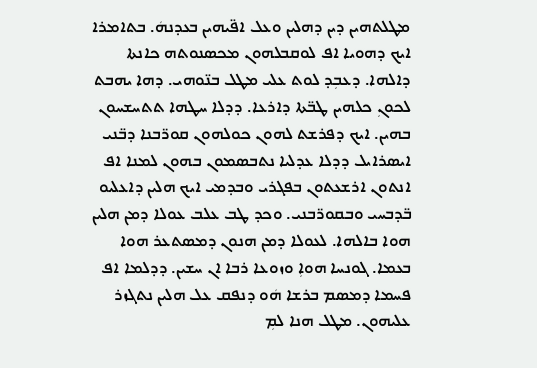ܡܛܠܬܗܝܢ ܕܝܢ ܕܗܠܝܢ ܘܥܠ ܐܦ̈ܝܗܝܢ ܒܥܕܢܗܿ. ܒܬܐܡܪܐ ܐܝܟ ܕܗܘܝܐ ܐܦ ܠܘܩܒܠܗܘܢ ܡܟܣܢܘܬܗ ܟܐܢܬܐ ܕܐܠܗܐ. ܕܥܒܼܕ ܠܘܬ ܥܠܝ ܡܛܠ ܒܢ̈ܘܗܝ. ܕܗܐ ܝܗܒܬ ܠܟܘܢܼ ܟܠܗܝܢ ܛܒ̈ܬܐ ܕܐܪܥܐ. ܕܕܠܐ ܚܛܗܐ ܬܬܚܫܚܘܢ ܒܗܝܢ. ܐܝܟ ܕܦܪܫܬ ܠܗܘܢ ܟܘܠܗܘܢ ܩܘܪ̈ܒܢܐ ܕܒ̈ܢܝ ܐܝܣܪܐܝܠ ܕܕܠܐ ܥܕܠܝܐ ܢܬܒܣܡܘܢ ܒܗܘܢ ܠܡܢܐ ܐܦ ܐܢܬܘܢ ܐܪܫܥܬܘܢ ܒܦܓܪܝ ܘܒܕܡܝ ܐܝܟ ܗܠܝܢ ܕܐܥܠܝܘ ܒ̈ܕܒܚܝ ܘܒܩܘܪ̈ܒܢܝ. ܘܟܕ ܛܒ ܥܠܒ ܥܘܠܐ ܕܡܢ ܗܠܝܢ ܗܘܐ ܒܐܠܗܐ. ܠܥܘܠܐ ܕܡܢ ܗܢܘܢ ܕܡܣܬܥܪ ܗܘܐ ܒܥܡܐ. ܓܘܢܚܐ ܗܘܐܼ ܘܙܘܥܐ ܪܒܐ ܐܢ ܚܫܝܢ. ܕܕܠܡܐ ܐܦ ܦܚܡܐ ܕܡܣܡ ܒܪܫܐ ܗܿܘ ܕܢܦܩ ܥܠ ܗܠܝܢ ܢܬܓܙܪ ܥܠܝܗܘܢ. ܡܛܠ ܗܢܐ ܠܡܼ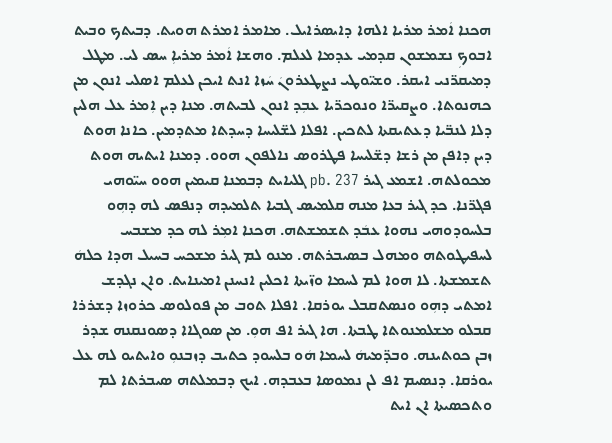ܗܟܢܐ ܐܿܡܪ ܡܪܝܐ ܐܠܗܐ ܕܐܝܣܪܐܝܠ. ܡܐܡܪ ܐܡܪܬ ܗܘܝܬ. ܕܒܝܬܟ ܘܒܝܬ ܐܒܘܟܼ ܢܫܡܫܘܢ ܩܕܡܝ ܥܕܡܐ ܠܥܠܡ. ܘܗܫܐ ܐܿܡܪ ܡܪܝܐܼ ܚܣ ܠܝ. ܡܛܠ ܕܡܝܩܪ̈ܢܝ ܐܝܩܪ. ܘܫܝ̈ܘܛܝ ܢܨܛܥܪܘܢܿ ܚܿܙܐ ܐܢܬ ܐܝܟܢ ܠܥܠܡ ܐܣܠܝ ܐܢܘܢ ܡܢ ܟܗܢܘܬܐ. ܘܨܩܝܪ̈ܐ ܘܢܘܟܪ̈ܝܐ ܥܒܼܕ ܐܢܘܢ ܠܒܝܬܗ. ܡܢܐ ܕܝܢ ܐܼܡܪ ܥܠ ܗܠܝܢ ܕܠܐ ܠܢܒ̈ܝܐ ܕܥܬܝܩܬܐ ܠܬܟܝܢ. ܐܦܠܐ ܠܫ̈ܠܝܚܐ ܕܚܕܬܐ ܡܬܕܡܝܢ. ܟܐܢܐ ܗܘܬ ܕܝܢ ܕܐܦܢ ܡܢ ܪܫܐ ܕܫ̈ܠܝܚܐ ܦܛܪܘܣ ܢܐܠܦܘܢ ܗܘܘ. ܕܡܢܐ ܐܝܬܝܗ ܗܘܬ ܡܟܘܠܬܗ. ܐܫܡܥ ܓܝܪ pb. 237 ܓܠܝܐܝܬ ܕܒܡܢܐ ܩܝܡܝܢ ܗܘܘ ܚܝ̈ܘܗܝ ܦܓܪ̈ܢܐ. ܟܕ ܓܝܪ ܒܥܐ ܡܢܗ ܩܠܡܝܣ ܓܒܝܐ ܬܠܡܝܕܗ ܕܢܦܣ ܠܗ ܕܗܼܘ ܒܠܚܘܕܘܗܝ ܢܗܘܐ ܥܒܿܕ ܬܫܡܫܬܗ. ܗܟܢܐ ܐܡܼܪ ܠܗ ܟܕ ܡܫܒܚ ܠܚܦܝܛܘܬܗ ܘܡܗܠ ܒܣܝܒܪܬܗ. ܡܢܘ ܠܡ ܓܝܪ ܡܫܟܚ ܒܚܝܠ ܗܕܐ ܟܠܗܿ ܬܫܡܫܬܐ. ܠܐ ܗܘܐ ܠܡ ܠܚܡܐ ܘܙ̈ܝܬܐ ܐܟܠܝܢ ܐܢܚܢܢ ܐܡܝܢܐܝܬ. ܘܐܢ ܢܓܕܫ ܐܡܬܝ ܕܗܼܘ ܘܢܣܬܩܒܠ ܝܘܪܩܐ. ܐܦܠܐ ܬܘܒ ܡܢ ܦܘܠܘܣ ܟܪܘܙܐ ܕܫܪܪܐ ܩܒܠܘ ܡܫܠܡܢܘܬܐ ܛܒܬܐ. ܗܐ ܓܝܪ ܐܦ ܗܘܼ. ܡܢ ܣܘܓܐܐ ܕܣܘܢܩܢܗ ܫܕܪ ܙܒܢ ܟܘܬܝܢܗ. ܘܒܕ̈ܡܝܗܿ ܠܚܡܐ ܗܿܘ ܒܠܚܘܕ ܟܬܝܒ ܕܙܒܢܘܼ ܘܐܝܬܝܘ ܠܗ ܥܠ ܝܘܪܩܐ. ܕܢܣܝܡ ܐܦ ܠܢ ܢܡܘܣܐ ܒܥܒܕܗ. ܐܝܟ ܕܒܡܠܬܗ ܣܝܒܪܬܐ ܠܡ ܘܬܟܣܝܬܐ ܐܢ ܐܝܬ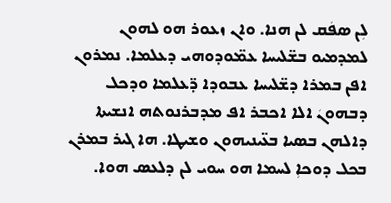ܠܼܢ ܣܦܿܩ ܠܢ ܗܢܐ. ܘܐܢ ܙܥܘܪ ܗܘ ܠܗܘܢ ܠܡܕܡܝܘ ܒܫ̈ܠܝܚܐ ܥܡ̈ܘܕܘܗܝ ܕܥܠܡܐ. ܢܡܪܘܢ ܐܦܢ ܒܡܪܐ ܕܫ̈ܠܝܚܐ ܥܒܘܕܐ ܕ̈ܥܠܡܐ ܘܕܟܠ ܕܒܗܘܢܿ ܐܠܐ ܐܟܒܪ ܐܦ ܡܕܒܪܢܘܬܗ ܐܢܫܝܬܐ ܕܐܠܗܢ ܒܣܝܐ ܒܥ̈ܝܢܝܗܘܢ ܘܫܝܛܐ. ܗܐ ܓܝܪ ܒܡܪܢ ܒܟܠ ܕܘܟܐܼ ܠܚܡܐ ܗܘ ܚܘܝ ܠܢ ܕܠܥܣ ܗܘܐ.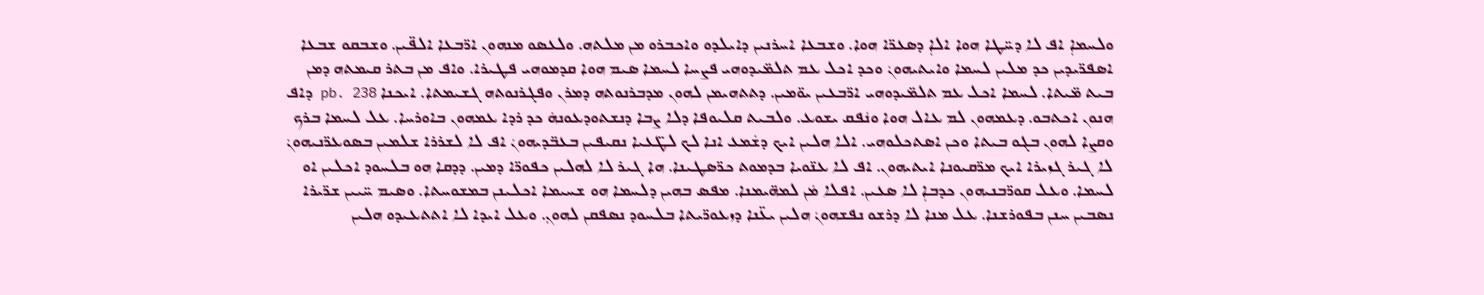ܘܠܚܡܐܼ ܐܦ ܠܐ ܕܚ̈ܛܐ ܗܘܐ ܐܠܐܼ ܕܣܥܪ̈ܐ ܗܘܐ. ܘܫܒܥܐ ܐܚܪܢܝܢ ܕܐܝܠܕܘ ܘܐܟܒܪܘ ܡܢ ܡܠܬܗ. ܘܠܥܣܘ ܡܢܗܘܢ ܐܪ̈ܒܥܐ ܐܠܦ̈ܝܢ. ܘܫܒܩܘ ܫܒܥܐ ܐܣܦܪ̈ܝܕܝܢ ܟܕ ܡܠܝܢ ܠܚܡܐ ܘܐܝܬܝܗܘܢܿ ܘܟܕ ܐܟܠ ܥܡ ܬܠܡ̈ܝܕܘܗܝ ܦܨܚܐ ܠܚܡܐ ܣܝܡ ܗܘܐ ܩܕܡܘܗܝ ܦܛܝܪܐ. ܘܐܦ ܡܢ ܒܬܪ ܩܝܡܬܗ ܕܡܢ ܒܝܬ ܡ̈ܝܬܐ. ܠܚܡܐ ܐܟܠ ܥܡ ܬܠܡ̈ܝܕܘܗܝ ܐܪ̈ܒܥܝܢ ܝܘ̈ܡܝܢ. ܕܬܬܗܝܡܢ ܠܗܘܢ ܡܕܒܪܢܘܬܗ ܕܡܪܢ ܘܦܓܪܢܘܬܗ ܓܫܝܡܬܐ. ܐܝܟܢܐ pb. 238 ܕܐܦ ܗܢܘܢ ܐܟܬܒܘ. ܕܥܡܗܘܢ ܠܡ ܥܐܠ ܗܘܐ ܘܢܿܦܩ ܝܫܘܥ. ܘܠܒܝܬ ܩܠܝܘܦܐ ܕܠܐ ܨܒܐ ܕܢܫܬܘܕܥܘܢܗܿ ܟܕ ܪܕܐ ܥܡܗܘܢ ܒܐܘܪܚܐ. ܥܠ ܠܚܡܐ ܒܪܟ ܘܩܨܐ ܠܗܘܢ ܒܓܘ ܒܝܬܐ ܘܟܢ ܐܣܬܟܠܘܗܝ. ܐܠܐ ܗܠܝܢ ܐܝܟ ܕܫܿܡܥ ܐܢܐ ܠܟ ܠܛ̈ܥܝܐ ܢܩܝܦܝܢ ܒܥܒ̈ܕܝܗܘܢܿ ܐܦ ܠܐ ܠܫܪܪܐ ܫܠܡܝܢ ܒܣܘܥܪ̈ܢܝܗܘܢܿ ܠܐ ܓܝܪ ܓܙܝܪܐ ܐܝܟ ܡܪ̈ܩܝܘܢܐ ܐܝܬܝܗܘܢ. ܐܦ ܠܐ ܥܢ̈ܘܝܐ ܒܕܡܘܬ ܟܪ̈ܣܛܝܢܐ. ܗܐ ܓܝܪ ܠܐ ܠܗܠܝܢ ܟܦܘܪ̈ܐ ܕܡܝܢ. ܕܕܩܐ ܗܘ ܒܠܚܘܕ ܐܟܠܝܢ ܐܘ ܠܚܡܐ. ܘܥܠ ܩܘܪ̈ܒܢܝܗܘܢ ܟܕܒܐܼ ܠܐ ܣܥܝܢ. ܐܦܠܐ ܡܿܢ ܠܡܗ̈ܝܡܢܐ. ܡܦܣ ܒܗܝܢ ܕܠܚܡܐ ܗܘ ܫܚܝܡܐ ܐܟܠܝܢܢ ܒܡܫܘܚܬܐ. ܘܣܝܡ ܚ̈ܝܝܢ ܫܪ̈ܝܪܐ ܢܣܒܝܢ ܚܢܢ ܒܦܘܪܫܢܐ. ܥܠ ܡܢܐ ܠܐ ܕܪܫܘ ܢܦܫܗܘܢܿ ܗܠܝܢ ܝܥ̈ܢܐ ܕܙܥܘܪ̈ܝܬܐ ܒܠܚܘܕ ܢܣܦܩܢ ܠܗܘܢܼ. ܘܥܠ ܐܝܕܐ ܠܐ ܐܬܬܥܝܕܘ ܗܠܝܢ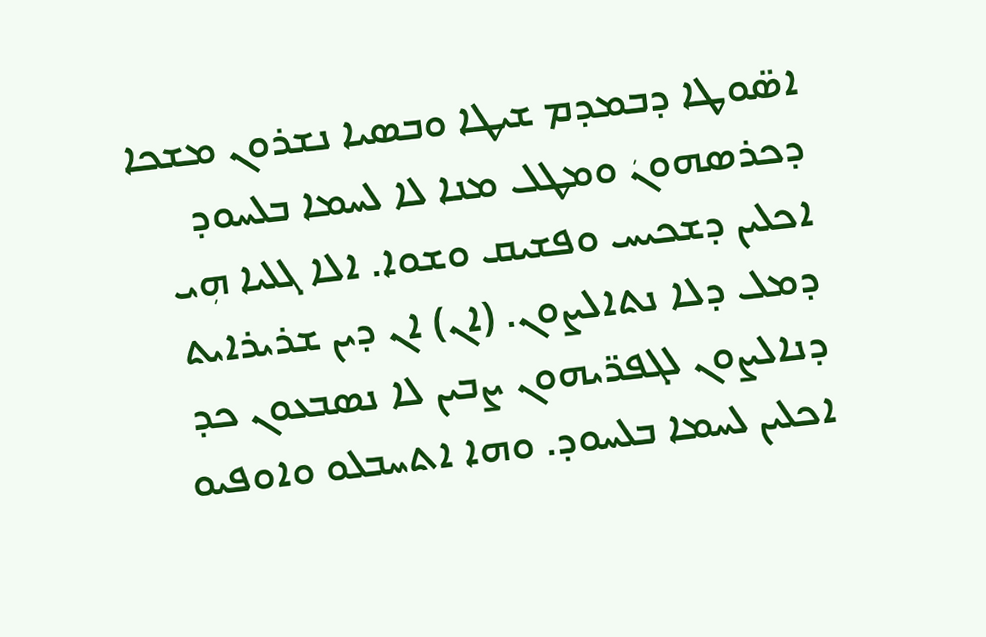ܐܣ̈ܘܛܐ ܕܒܡܕܡ ܫܝܛܐ ܘܒܣܝܐ ܢܫܪܘܢ ܡܫܟܐ ܕܟܪܣܗܘܢܿ ܘܡܛܠ ܡܢܐ ܠܐ ܠܚܡܐ ܒܠܚܘܕ ܐܟܠܝܢ ܕܫܟܝܚ ܘܦܫܝܩ ܘܫܘܐ. ܐܠܐ ܓܠܝܐ ܗܼܝ ܕܡܠ ܕܠܐ ܢܬܐܠܨܘܢ. (ܐܢ) ܐܢ ܕܝܢ ܫܪܝܪܐܝܬ ܕܢܐܠܨܘܢ ܠܓܦܪ̈ܝܗܘܢ ܨܒܝܢ ܠܐ ܢܣܒܥܘܢ ܟܕ ܐܟܠܝܢ ܠܚܡܐ ܒܠܚܘܕ. ܘܗܐ ܐܬܚܒܠܘ ܘܐܘܦܝܘ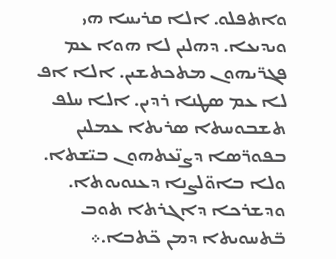ܘܐܬܦܠܘ. ܐܠܐ ܩܪܝܚܐ ܗܝ ܘܝܕܝܥܐ. ܕܗܠܝܢ ܠܐ ܗܘܐ ܥܡ ܦܓܪ̈ܝܗܘܢ ܡܬܟܬܫܝܢ. ܐܠܐ ܐܦ ܠܐ ܥܡ ܣܛܢܐ ܪܕܝܢ. ܐܠܐ ܚܠܦ ܬܫܒܘܚܬܐ ܣܪܝܬܐ ܥܡܠܝܢ ܒܦܘܪ̈ܣܐ ܕܨܢ̈ܥܬܗܘܢ ܒܝ̈ܫܬܐ. ܘܠܐ ܒܐܘ̈ܠܨܢܐ ܕܥܢܘܝܘܬܐ. ܘܕܫܪܟܐ ܕܐܓܪܬܐ ܬܘܒ ܒ̈ܬܚܘܝܬܐ ܕܡܢ ܟ̈ܬܒܐ.܀